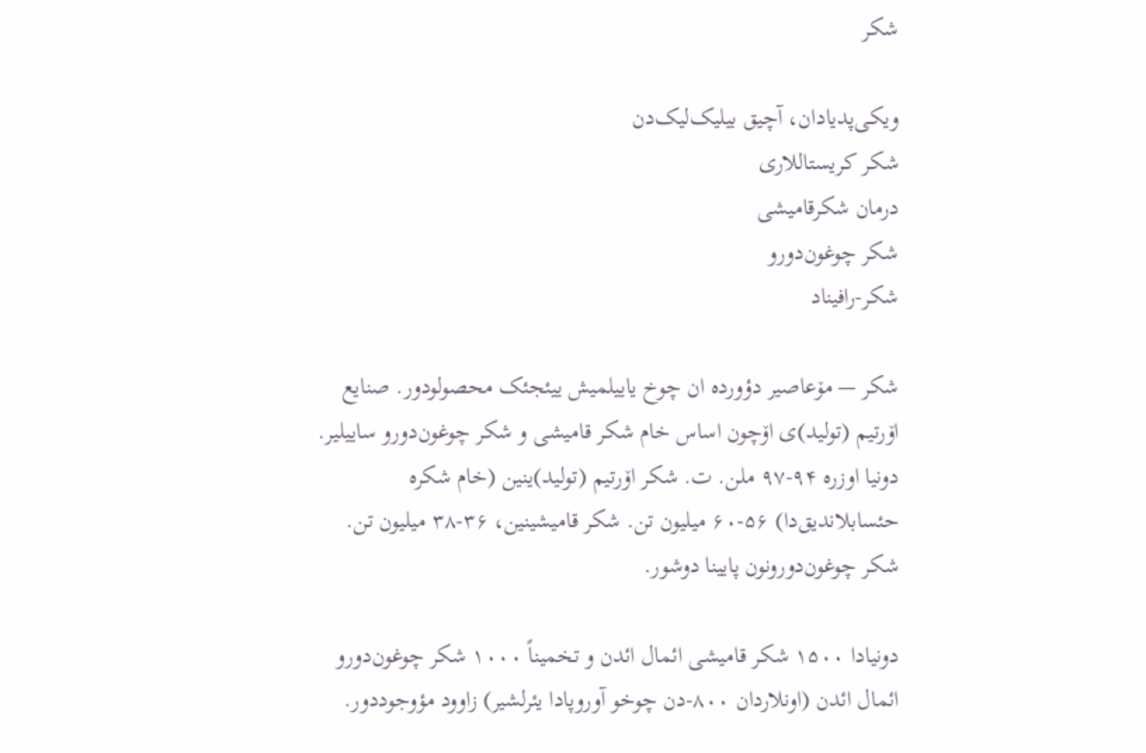شکر

ویکی‌پدیادان، آچیق بیلیک‌لیک‌دن
شکر کریستاللاری
درمان شکرقامیشی
شکر چوغون‌دورو
شکر-رافیناد

شکر — مۆعاصیر دؤورده ان چوخ یاییلمیش ییئجئک محصولودور. صنایع اۆرتیم (تولید)ی اۆچون اساس خام شکر قامیشی و شکر چوغون‌دورو ساییلیر. دونیا اوزره ۹۴-۹۷ ملن. ت. شکر اۆرتیم (تولید)ینین (خام شکره حئسابلاندیق‌دا) ۵۶-۶۰ میلیون تن. شکر قامیشینین، ۳۶-۳۸ میلیون تن. شکر چوغون‌دورونون پایینا دوشور.

دونیادا ۱۵۰۰ شکر قامیشی ائمال ائدن و تخمیناً ۱۰۰۰ شکر چوغون‌دورو ائمال ائدن (اونلاردان ۸۰۰-دن چوخو آوروپادا یئرلشیر) زاوود مؤوجوددور.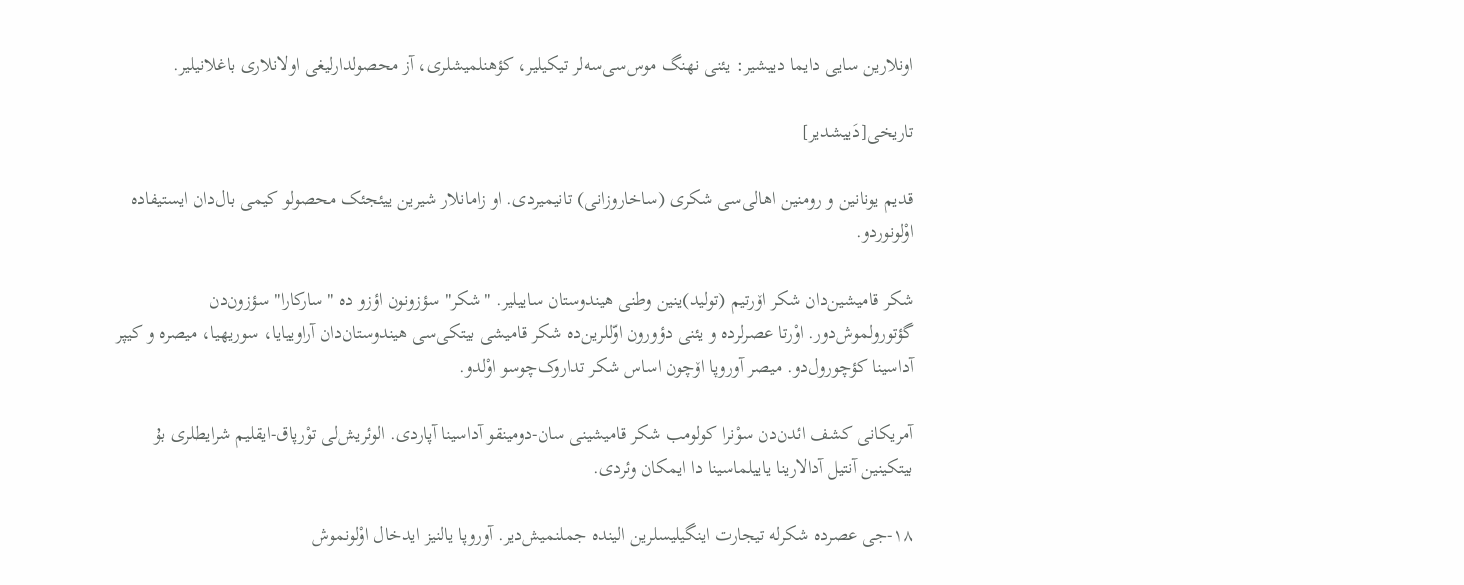اونلارین سایی دایما دییشیر: یئنی نهنگ موس‌سی‌سه‌لر تیکیلیر، کؤهنلمیشلری، آز محصولدارلیغی اولانلاری باغلانیلیر.

تاریخی[دَییشدیر]

قدیم یونانین و رومنین اهالی‌سی شکری (ساخاروزانی) تانیمیردی. او زامانلار شیرین ییئجئک محصولو کیمی بال‌دان ایستیفاده اوْلونوردو.

شکر قامیشین‌دان شکر اۆرتیم (تولید)ینین وطنی هیندوستان ساییلیر. "شکر" سؤزونون اؤزو ده "سارکارا" سؤزون‌دن گؤتورولموش‌دور. اوْرتا عصرلرده و یئنی دؤورون اوّللرین‌ده شکر قامیشی بیتکی‌سی هیندوستان‌دان آراوییایا، سوریهیا، میصره و کیپر آداسینا کؤچورول‌دو. میصر آوروپا اۆچون اساس شکر تداروک‌چوسو اوْلدو.

آمریکانی کشف ائدن‌دن سوْنرا کولومب شکر قامیشینی سان-دومینقو آداسینا آپاردی. الوئریش‌لی توْرپاق-ایقلیم شرایطلری بۇ بیتکینین آنتیل آدالارینا یاییلماسینا دا ایمکان وئردی.

۱۸-جی عصرده شکرله تیجارت اینگیلیسلرین الینده جملنمیش‌دیر. آوروپا یالنیز ایدخال اوْلونموش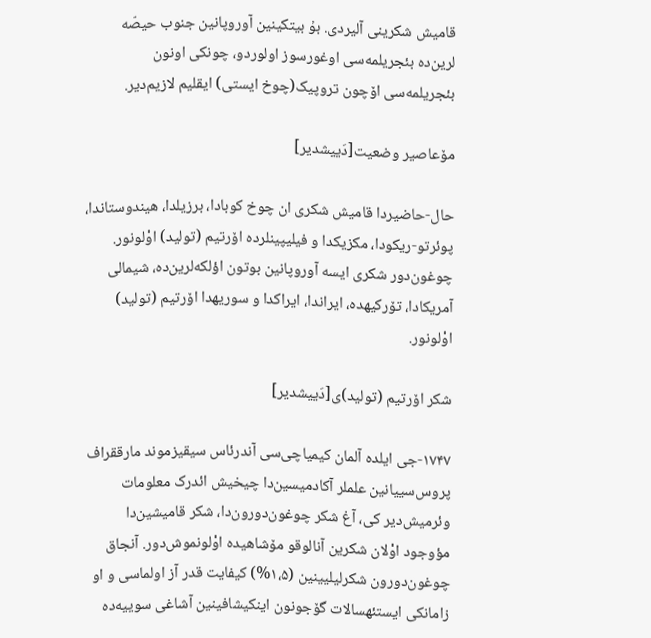قامیش شکرینی آلیردی. بۇ بیتکینین آوروپانین جنوب حیصّه لرین‌ده بئجریلمه‌سی اوغورسوز اولوردو، چونکی اونون بئجریلمه‌سی اۆچون تروپیک(چوخ ایستی) ایقلیم لازیم‌دیر.

مۆعاصیر وضعیت[دَییشدیر]

حال-حاضیردا قامیش شکری ان چوخ کوبادا، برزیلدا، هیندوستاندا، پوئرتو-ریکودا، مکزیکدا و فیلیپینلرده اۆرتیم (تولید) اوْلونور. چوغون‌دور شکری ایسه آوروپانین بوتون اؤلکه‌لرین‌ده، شیمالی آمریکادا، تۆرکیهده، ایراندا، ایراکدا و سوریهدا اۆرتیم (تولید) اوْلونور.

شکر اۆرتیم (تولید)ی[دَییشدیر]

۱۷۴۷-جی ایلده آلمان کیمیاچی‌سی آندرئاس سیقیزموند مارققراف پروس‌سییانین علملر آکادمیسین‌دا چیخیش ائدرک معلومات وئرمیش‌دیر کی، آغ شکر چوغون‌دورون‌دا، شکر قامیشین‌دا مؤوجود اوْلان شکرین آنالوقو مۆشاهیده اوْلونموش‌دور. آنجاق چوغون‌دورون شکرلیلیینین (۱،۵%) کیفایت قدر آز اولماسی و او زامانکی ایستئهسالات گۆجونون اینکیشافینین آشاغی سوییه‌ده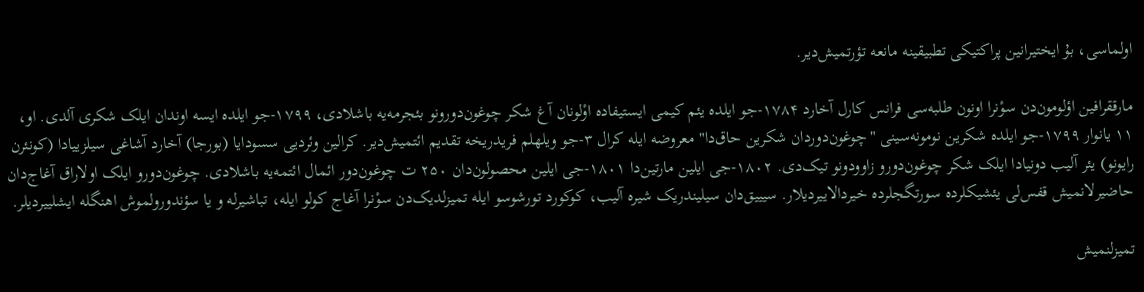اولماسی، بۇ ایختیرانین پراکتیکی تطبیقینه مانعه تؤرتمیش‌دیر.

مارققرافین اؤلومون‌دن سوْنرا اونون طلبه‌سی فرانس کارل آخارد ۱۷۸۴-جو ایلده یئم کیمی ایستیفاده اوْلونان آغ شکر چوغون‌دورونو بئجرمه‌یه باشلادی، ۱۷۹۹-جو ایلده ایسه اوندان ایلک شکری آلدی. او، ۱۱ یانوار ۱۷۹۹-جو ایلده شکرین نومونه‌سینی "چوغون‌دوردان شکرین حاق‌دا" معروضه ایله کرال ۳-جو ویلهلم فریدریخه تقدیم ائتمیش‌دیر. کرالین وئردیی سسودایا (بورجا) آخارد آشاغی سیلزییادا (کونئرن رایونو) یئر آلیب دونیادا ایلک شکر چوغون‌دورو زاوودونو تیک‌دی. ۱۸۰۲-جی ایلین مارتین‌دا ۱۸۰۱-جی ایلین محصولون‌دان ۲۵۰ ت چوغون‌دور ائمال ائتمه‌یه باشلادی. چوغون‌دورو ایلک اولاراق آغاج‌دان حاضیرلانمیش قفس‌لی یئشیکلرده سورتگجلرده خیردالاییردیلار. سیییق‌دان سیلیندریک شیره آلیب، کوکورد تورشوسو ایله تمیزلدیک‌دن سوْنرا آغاج کولو ایله، تباشیرله و یا سؤندورولموش اهنگله ایشلییردیلر.

تمیزلنمیش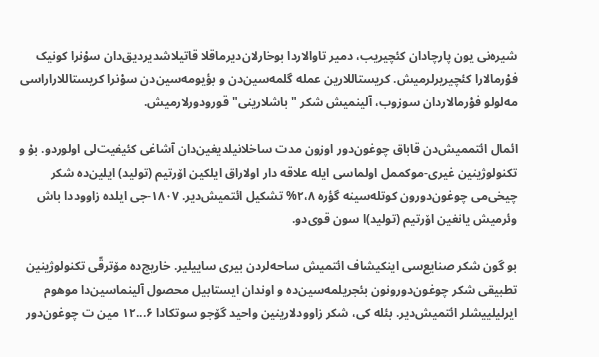شیره‌نی یون پارچادان کئچیریب، دمیر تاوالاردا بوخارلان‌دیرماقلا قاتیلاشدیردیق‌دان سوْنرا کونیک فوْرمالارا کئچیریرلرمیش. کریستاللارین عمله گلمه‌سین‌دن و بؤیومه‌سین‌دن سوْنرا کریستاللاراراسی مه‌لولو فوْرمالاردان سوزوب، آلینمیش شکر "باشلارینی" قورودورلارمیش.

ائمال ائتممیش‌دن قاباق چوغون‌دور اوزون مدت ساخلانیلدیغین‌دان آشاغی کئیفیت‌لی اولوردو. بۇ و تکنولوژینین غیری-موکممل اولماسی ایله علاقه دار اولاراق ایلکین اۆرتیم (تولید) ایلین‌ده شکر چیخی‌می چوغون‌دورون کوتله‌سینه گؤره ۲،۸% تشکیل ائتمیش‌دیر. ۱۸۰۷-جی ایلده زاووددا باش وئرمیش یانغین اۆرتیم (تولید)ا سون قوی‌دو.

بو گون شکر صنایع‌سی اینکیشاف ائتمیش ساحه‌لردن بیری ساییلیر. خاریج‌ده مۆترقّی تکنولوژینین تطبیقی شکر چوغون‌دورونون بئجریلمه‌سین‌ده و اوندان ایستابیل محصول آلینماسین‌دا موهوم ایرلیلییشلر ائتمیش‌دیر. بئله کی، شکر زاوودلارینین واحید گۆجو سوتکادا ۶...۱۲ مین ت چوغون‌دور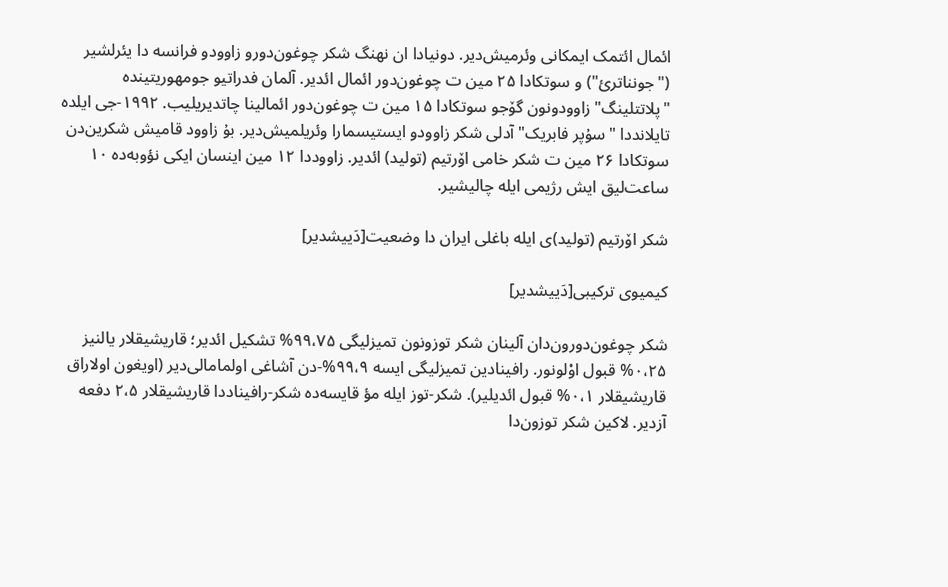ائمال ائتمک ایمکانی وئرمیش‌دیر. دونیادا ان نهنگ شکر چوغون‌دورو زاوودو فرانسه دا یئرلشیر ("جونناترئ") و سوتکادا ۲۵ مین ت چوغون‌دور ائمال ائدیر. آلمان فدراتیو جومهوریتینده "پلاتتلینگ" زاوودونون گۆجو سوتکادا ۱۵ مین ت چوغون‌دور ائمالینا چاتدیریلیب. ۱۹۹۲-جی ایلده تایلانددا "سۇپر فابریک" آدلی شکر زاوودو ایستیسمارا وئریلمیش‌دیر. بۇ زاوود قامیش شکرین‌دن سوتکادا ۲۶ مین ت شکر خامی اۆرتیم (تولید) ائدیر. زاووددا ۱۲ مین اینسان ایکی نؤوبه‌ده ۱۰ ساعت‌لیق ایش رژیمی ایله چالیشیر.

شکر اۆرتیم (تولید)ی ایله باغلی ایران دا وضعیت[دَییشدیر]

کیمیوی ترکیبی[دَییشدیر]

شکر چوغون‌دورون‌دان آلینان شکر توزونون تمیزلیگی ۹۹،۷۵% تشکیل ائدیر؛ قاریشیقلار یالنیز ۰،۲۵% قبول اوْلونور. رافینادین تمیزلیگی ایسه ۹۹،۹%-دن آشاغی اولمامالی‌دیر (اویغون اولاراق قاریشیقلار ۰،۱% قبول ائدیلیر). شکر-توز ایله مؤ قایسه‌ده شکر-رافیناددا قاریشیقلار ۲،۵ دفعه آزدیر. لاکین شکر توزون‌دا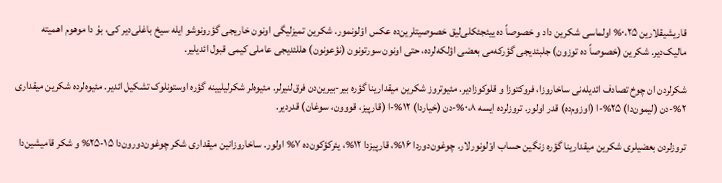قاریشیقلارین ۰،۲۵% اولماسی شکرین داد و خصوصاً ده ییئجئکلی‌لیق خصوصیتلرین‌ده عکس اوْلونمور. شکرین تمیزلیگی اونون خاریجی گؤرونوشو ایله سیخ باغلی‌دیر کی، بۇ دا موهوم اهمیته مالیک‌دیر. شکرین (خصوصاً ده توزون) جلبئدیجی گؤرکه‌می بعضی اؤلکه‌لرده، حتی اونون سورتونون (نؤعونون) هللئدیجی عاملی کیمی قبول ائدیلیر.

شکرلردن ان چوخ تصادف ائدیله‌نی ساخاروزا، فروکتوزا و قلوکوزادیر. مئیوتروز شکرین میقدارینا گؤره بیر-بیرین‌دن فرق‌لنیرلر. مئیوه‌لر شکرلیلیینه گؤره اوستونلوک تشکیل ائدیر. مئیوه‌لرده شکرین میقداری ۲%-دن (لیمون‌دا) ۲۵%-ا (اوزوم‌ده) قدر اولور. تروزلرده ایسه ۰،۸%-دن (خیاردا) ۱۲%-ا (قارپیز، قووون، سوغان) قدردیر.

تروزلردن بعضیلری شکرین میقدارینا گؤره زنگین حساب اوْلونورلار. چوغون‌دوردا ۱۶%، قارپیزدا ۱۲%، یئرکؤکون‌ده ۷% اولور. ساخاروزانین میقداری شکر چوغون‌دورون‌دا ۱۵-۲۵% و شکر قامیشین‌دا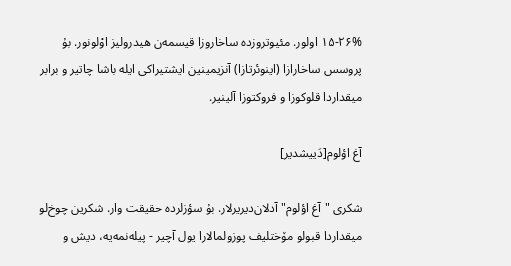۱۵-۲۶% اولور. مئیوتروزده ساخاروزا قیسمه‌ن هیدرولیز اوْلونور. بۇ پروسس ساخارازا (اینوئرتازا) آنزیمینین ایشتیراکی ایله باشا چاتیر و برابر میقداردا قلوکوزا و فروکتوزا آلینیر.

آغ اؤلوم[دَییشدیر]

شکری "آغ اؤلوم" آدلان‌دیریرلار. بۇ سؤزلرده حقیقت وار. شکرین چوخ‌لو میقداردا قبولو مۆختلیف پوزولمالارا یول آچیر - پیله‌نمه‌یه، دیش و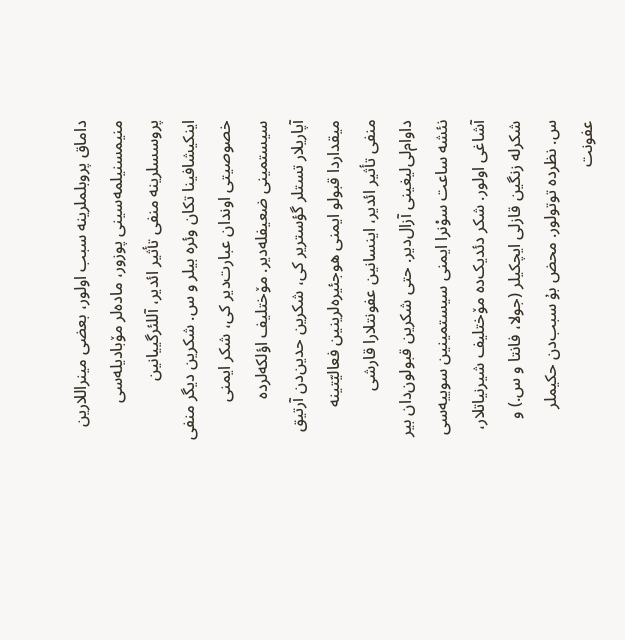داماق پروبلملرینه سبب اولور، بعضی مینراللارین منیمسنیلمه‌سینی پوزور، ماده‌لر مۆبادیله‌سی پروسسلرینه منفی تأثیر ائدیر، آللئرگییانین اینکیشافینا تکان وئره بیلر و س. شکرین دیگر منفی خصوصیتی اوندان عبارت‌دیر کی، شکر ایمنی سیستمینی ضعیفله‌دیر. مۆختلیف اؤلکه‌لرده آپاریلار تستلر گؤستریر کی، شکرین حدین‌دن آرتیق میقداردا قبولو ایمنی هوجئیره‌لرینین فعالیّتینه منفی تأثیر ائدیر، اینسانین عفونتلارا قارشی داوام‌لی‌لیغینی آزال‌دیر. حتی شکرین قبولون‌دان بیر نئشه ساعت سوْنرا ایمنی سیستمینین سوییه‌سی آشاغی اولور. شکر دئدیک‌ده مۆختلیف شیرنیاتلار، شکرله زنگین قازلی ایچکیلر (جولا، فانتا و س.) و س. نظرده توتولور. محض بۇ سبب‌دن حکیملر عفونت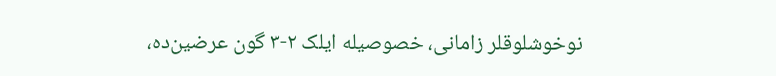نوخوشلوقلر زامانی، خصوصیله ایلک ۲-۳ گون عرضین‌ده،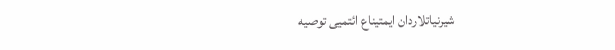شیرنیاتلاردان ایمتیناع ائتمیی توصیه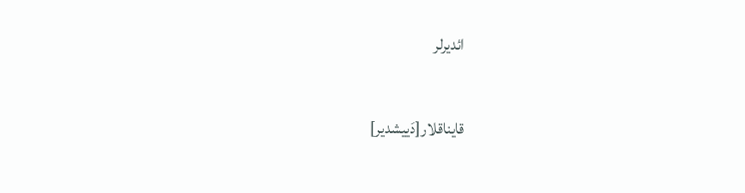ائدیرلر

قایناقلار[دَییشدیر]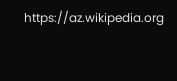https://az.wikipedia.org